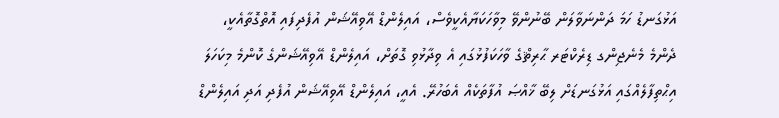އަޅުގަނޑު ހަމަ ދަންނަވާލަން ބޭނުންވޭ މިވާހަކަޔާއެކީވެސް، އައިލެންޑް އޭވިއޭޝަން އުފެދިފައި އޮތްގޮތާއެކީ، ދެންމެ މެނެޖިންގ ޑިރެކްޓަރ ޙާރިޘްގެ ވާހަކަފުޅުގައި އެ ވިދާޅުވި ގޮތަށް، އައިލެންޑް އޭވިއޭޝަންގެ ކޮންމެ މިކަހަލަ އިޙްތިފާލެއްގައި އަޅުގަނޑަށް ލިބޭ ޚާއްޞަ އުފާތަކެއް އެބަހުރޭ. އެއީ، އައިލެންޑް އޭވިއޭޝަން އުފެދި އަދި އައިލެންޑް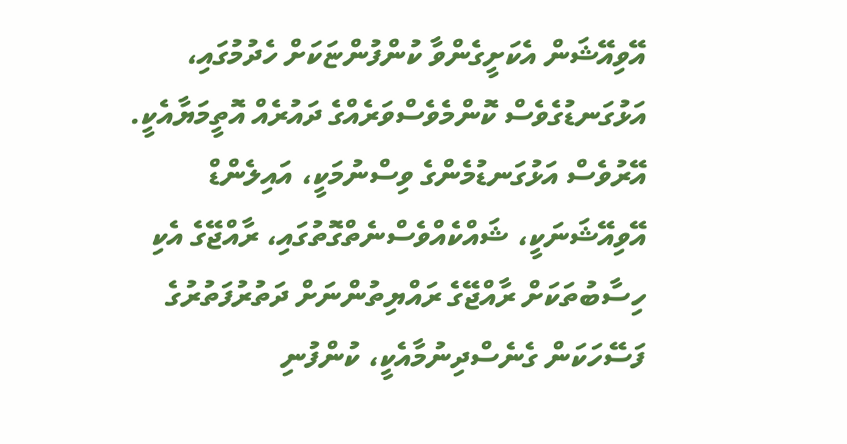އޭވިއޭޝަން އެކަށީގެންވާ ކުންފުންޏަކަށް ހެދުމުގައި، އަޅުގަނޑުގެވެސް ކޮންމެވެސްވަރެއްގެ ދައުރެއް އޮތީމަޔާއެކީ. އޭރުވެސް އަޅުގަނޑުމެންގެ ވިސްނުމަކީ، އައިލެންޑް އޭވިއޭޝަނަކީ، ޝައްކެއްވެސްނެތްގޮތުގައި، ރާއްޖޭގެ އެކި ހިސާބުތަކަށް ރާއްޖޭގެ ރައްޔިތުންނަށް ދަތުރުފަތުރުގެ ފަސޭހަކަން ގެނެސްދިނުމާއެކީ، ކުންފުނި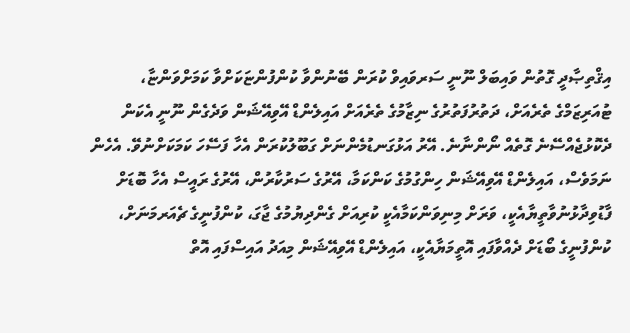އިޤްތިޞާދީ ގޮތުން ވައިބަލް ނޫނީ ސަރވައިވް ކުރަން ބޭނުންވާ ކުންފުންޏަކަށްވާ ކަމަށްވަންޏާ، ޓުއަރިޒަމްގެ ތެރެއަށް، ދަތުރުފަތުރުގެ ނިޒާމުގެ ތެރެއަށް އައިލެންޑް އޭވިއޭޝަން ވަދެގެން ނޫނީ އެކަން ދެކޮޅުޖެއްސޭނެ ގޮތެއް ނޯންނާނެ. އޭރު އަޅުގަނޑުމެންނަށް ގަބޫލުކުރަން އެހާ ފަސޭހަ ކަމަކަށްނުވޭ. އެހެން ނަމަވެސް، އައިލެންޑް އޭވިއޭޝަން ހިންގުމުގެ ކަންކަމާ، އޭރުގެ ސަރުކާރުން، އޭރުގެ ރައީސް އެހާ ބޮޑަށް ފާޑުވިދާޅުނުވާތީޔާއެކީ، ވަރަށް މިނިވަންކަމާއެކީ ކުރިއަށް ގެންދިޔުމުގެ ޖާގަ، ކުންފުނީގެ ޗެއަރމަނަށް، ކުންފުނީގެ ބޯޑަށް ދެއްވާފައި އޮތީމަޔާއެކީ، އައިލެންޑް އޭވިއޭޝަން މިއަދު އައިސްފައި އޮތް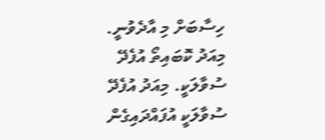ހިސާބަށް މި އާދެވުނީ. މިއަދު ކޮބައިތޯ އުފެދޭ ސުވާލަކީ. މިއަދު އުފެދޭ ސުވާލަކީ އުފައްދައިގެން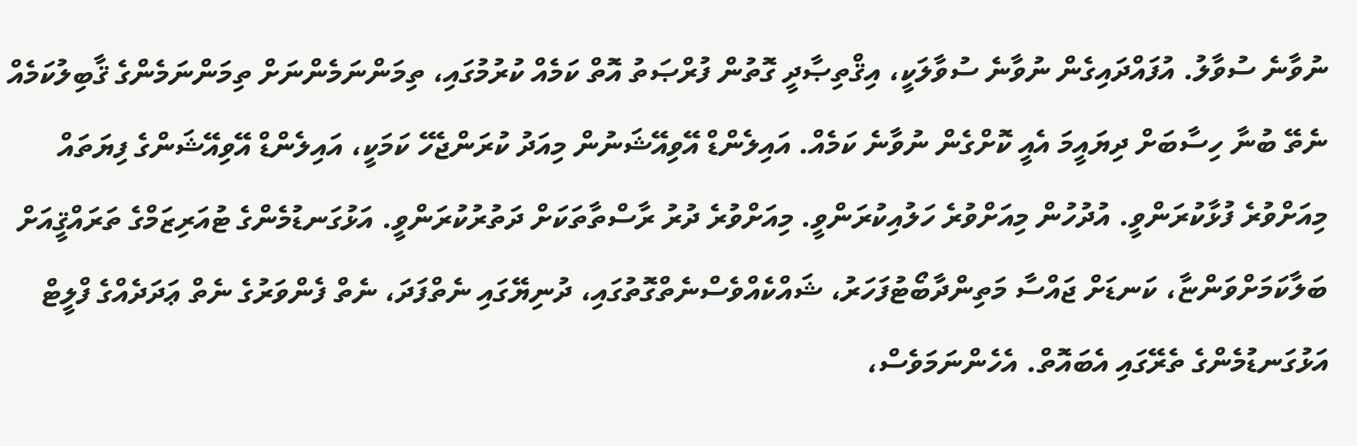ނުވާނެ ސުވާލު. އުފައްދައިގެން ނުވާނެ ސުވާލަކީ، އިޤްތިޞާދީ ގޮތުން ފުރްޞަތު އޮތް ކަމެއް ކުރުމުގައި، ތިމަންނަމެންނަށް ތިމަންނަމެންގެ ޤާބިލުކަމެއް ނެތޭ ބުނާ ހިސާބަށް ދިޔައީމަ އެއީ ކޮށްގެން ނުވާނެ ކަމެއް. އައިލެންޑް އޭވިއޭޝަނުން މިއަދު ކުރަންޖެހޭ ކަމަކީ، އައިލެންޑް އޭވިއޭޝަންގެ ފިޔަތައް މިއަށްވުރެ ފުޅާކުރަންވީ. އުދުހުން މިއަށްވުރެ ހަލުއިކުރަންވީ. މިއަށްވުރެ ދުރު ރާސްތާތަކަށް ދަތުރުކުރަންވީ. އަޅުގަނޑުމެންގެ ޓުއަރިޒަމްގެ ތަރައްޤީއަށް ބަލާކަމަށްވަންޏާ، ކަނޑަށް ޖައްސާ މަތިންދާބޯޓުފަހަރު، ޝައްކެއްވެސްނެތްގޮތުގައި، ދުނިޔޭގައި ނެތްފަދަ، ނެތް ފެންވަރުގެ ނެތް ޢަދަދެއްގެ ފްލީޓް އަޅުގަނޑުމެންގެ ތެރޭގައި އެބައޮތް. އެހެންނަމަވެސް،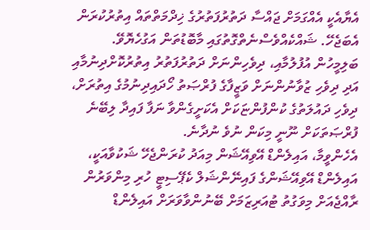އެޔާއެކީ އެއްގަމަށް ޖައްސާ ދަތުރުފަތުރުގެ ޚިދްމަތްތައް އިތުރުކުރަން އެބަޖެހޭ. ޝައްކެއްވެސްނެތްގޮތުގައި މާބޮޑުތަން އަގުހެޔޮވޭ. ބަލިމީހުން އުފުލުމާއި، ދިވެހިންނަށް ދަތުރުފަތުރު އިތުރުކޮށްދިނުމާއި އަދި ދިވެހި ޒުވާނުންނަށް ވަޒީފާގެ ފުރްޞަތު ހޯދައިދިނުމުގެ އިތުރަށް، ދިވެހި ދައުލަތުގެ ކުންފުންޏަކަށް އެކަށީގެންވާ ނަފާ ފައިދާ ލިބޭނެ ފުރްޞަތަކަށް ނޫނީ މިކަން ނުވެ ނުދާނެ.
އެހެންވީމާ، އައިލެންޑް އޭވިއޭޝަން މިއަދު ކުރަންޖެހޭ ޝަކުވާއަކީ، އައިލެންޑް އޭވިއޭޝަންގެ ފައިނޭންޝަލް ކެޕޭސިޓީ ހުރި މިންވަރުން ރާއްޖެއަށް މިވަގުތު ޓުއަރިޒަމަށް ބޭނުންވާވަރަށް އައިލެންޑް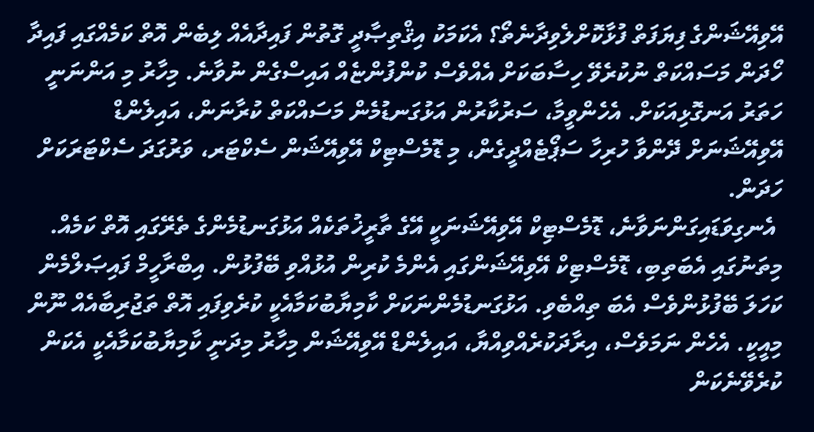އޭވިއޭޝަންގެ ފިޔަފަތް ފުޅާކޮށްލެވިދާނެތޯ؟ އެކަމަކު އިޤްތިޞާދީ ގޮތުން ފައިދާއެއް ލިބެން އޮތް ކަމެއްގައި ފައިދާ ހޯދަން މަސައްކަތް ނުކުރެވޭ ހިސާބަކަށް އެއްވެސް ކުންފުންޏެއް އައިސްގެން ނުވާނެ. މިހާރު މި އަންނަނީ ހަތަރު އަނގޮޅިއަކަށް. އެހެންވީމާ، ސަރުކާރުން އަޅުގަނޑުމެން މަސައްކަތް ކުރާނަން، އައިލެންޑް އޭވިއޭޝަނަށް ދޭންވާ ހުރިހާ ސަޕޯޓެއްދީގެން، މި ޑޮމެސްޓިކް އޭވިއޭޝަން ސެކްޓަރ، ވަރުގަދަ ސެކްޓަރަކަށް ހަދަން.
 އެނގިވަޑައިގަންނަވާނެ، ޑޮމެސްޓިކް އޭވިއޭޝަނަކީ އޭގެ ތާރީޚުތަކެއް އަޅުގަނޑުމެންގެ ތެރޭގައި އޮތް ކަމެއް. މިތަނުގައި އެބަތިބި، ޑޮމެސްޓިކް އޭވިއޭޝަންގައި އެންމެ ކުރިން އުޅުއްވި ބޭފުޅުން. އިބްރާހީމް ފައިޞަލްމެން ކަހަލަ ބޭފުޅުންވެސް އެބަ ތިއްބެވި. އަޅުގަނޑުމެންނަކަށް ކާމިޔާބުކަމާއެކީ ކުރެވިފައި އޮތް ތަޖުރިބާއެއް ނޫން މިއީކީ. އެހެން ނަމަވެސް، އިރާދަކުރެއްވިއްޔާ، އައިލެންޑް އޭވިއޭޝަން މިހާރު މިދަނީ ކާމިޔާބުކަމާއެކީ އެކަން ކުރެވޭނެކަން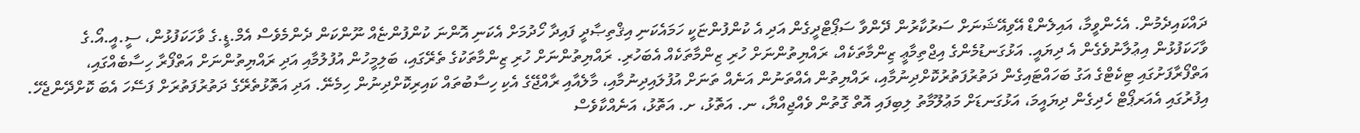ދައްކައިދެމުން. އެހެންވީމާ، އައިލެންޑް އޭވިއޭޝަނަށް ސަރުކާރުން ދޭންވާ ސަޕޯޓްދީގެން އަދި އެ ކުންފުންޏަކީ ހަމައެކަނި އިޤްތިޞާދީ ފައިދާ ހޯދުމަށް އެކަނި އޮންނަ ކުންފުންޏެއް ނޫންކަން ދެންމެވެސް އެމް.ޑީ.ގެ ވާހަކަފުޅުން، ސީ.އީ.އޯ.ގެ ވާހަކަފުޅުން އިޢުލާނުވެގެން އެ ދިޔައީ. އަޅުގަނޑުމެންގެ އިޖްތިމާޢީ ޒިންމާތަކެއް، ރައްޔިތުންނަށް ހުރި ޒިންމާތަކެއް އެބަހުރި. ރައްޔިތުންނަށް ހުރި ޒިންމާތަކުގެ ތެރޭގައި، ބަލިމީހުން އުފުލުމާއި އަދި ރައްޔިތުންނަށް އަތްފޯރާ ހިސާބެއްގައި، އަތްފޯރާފަށުގައި ޓިކެޓްގެ އަގު ބަހައްޓައިގެން ދަތުރުފަތުރުކޮށްދިނުމާއި، ރައްޔިތުން އެއްތަނުން އަނެއް ތަނަށް އުފުލައިދިނުމާއި، މާލެއާއި ރާއްޖޭގެ އެކި ހިސާބުތައް ކައިރިކޮށްދިނުން ހިމެނޭ. އަދި އަތޮޅުތެރޭގެ ދަތުރުފަތުރަށް ފަސޭހަ އެބަ ކޮށްދޭންޖެހޭ. އިފުރުގައި އެއަރޕޯޓް ހެދިގެން ދިޔައީމަ، އަޅުގަނޑަށް މަޢުލޫމާތު ލިބިފައި އޮތް ގޮތުން ވެއްޖިއްޔާ، ނ. އަތޮޅު، ށ. އަތޮޅު، އަނެއްކާވެސް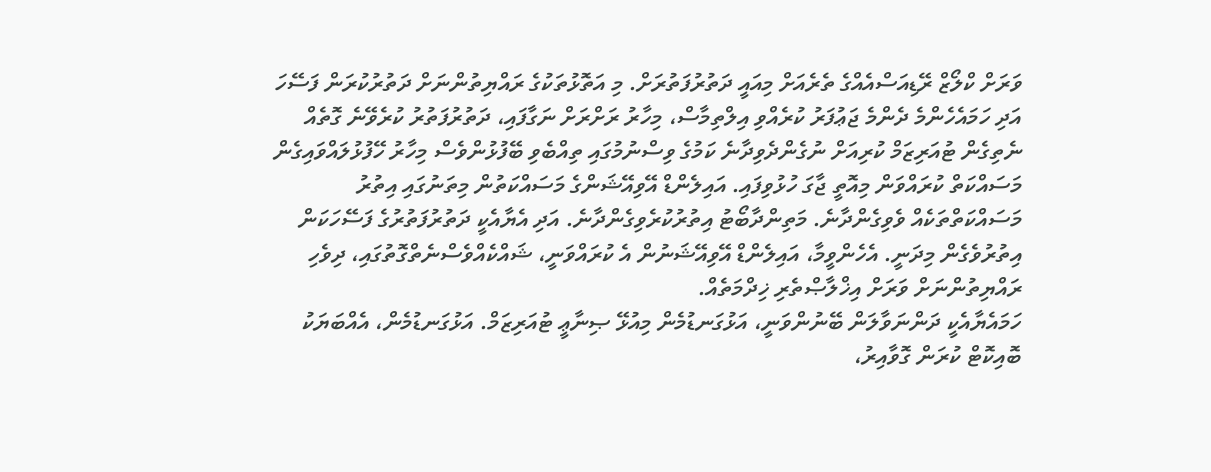ވަރަށް ކްލޯޒް ރޭޑިއަސްއެއްގެ ތެރެއަށް މިއައީ ދަތުރުފަތުރަށް. މި އަތޮޅުތަކުގެ ރައްޔިތުންނަށް ދަތުރުކުރަން ފަސޭހަ އަދި ހަމައެހެންމެ ދެންމެ ޖަޢުފަރު ކުރެއްވި އިލްތިމާސް، މިހާރު ރަށްރަށް ނަގާފައި، ދަތުރުފަތުރު ކުރެވޭނެ ގޮތެއް ނެތިގެން ޓުއަރިޒަމް ކުރިއަށް ނުގެންދެވިދާނެ ކަމުގެ ވިސްނުމުގައި ތިއްބެވި ބޭފުޅުންވެސް މިހާރު ހޭފުޅުލައްވައިގެން މަސައްކަތް ކުރައްވަން މިއޮތީ ޖާގަ ހުޅުވިފައި. އައިލެންޑް އޭވިއޭޝަންގެ މަސައްކަތުން މިތަނުގައި އިތުރު މަސައްކަތްތަކެއް ވެވިގެންދާނެ. މަތިންދާބޯޓު އިތުރުކުރެވިގެންދާނެ. އަދި އެޔާއެކީ ދަތުރުފަތުރުގެ ފަސޭހަކަން އިތުރުވެގެން މިދަނީ. އެހެންވީމާ، އައިލެންޑް އޭވިއޭޝަނުން އެ ކުރައްވަނީ، ޝައްކެއްވެސްނެތްގޮތުގައި، ދިވެހި ރައްޔިތުންނަށް ވަރަށް އިޚްލާޞްތެރި ޚިދްމަތެއް.
ހަމައެޔާއެކީ ދަންނަވާލަން ބޭނުންވަނީ، އަޅުގަނޑުމެން މިއުޅޭ ޞިނާޢީ ޓުއަރިޒަމް. އަޅުގަނޑުމެން، އެއްބަޔަކު ބޮއިކޮޓް ކުރަން ގޮވާއިރު،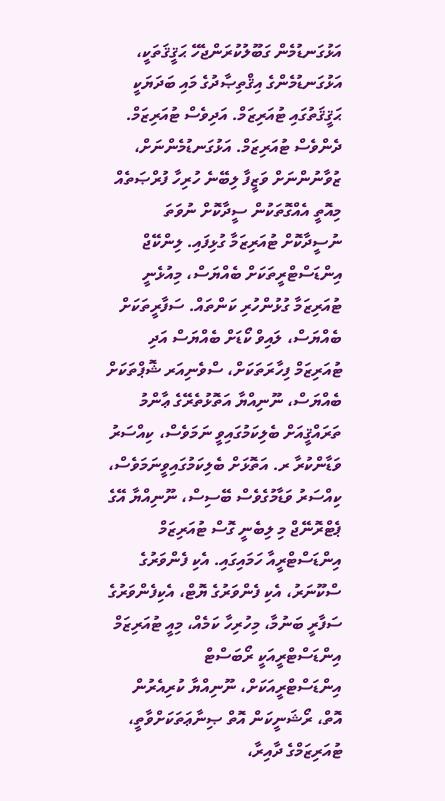އަޅުގަނޑުމެން ގަބޫލުކުރަންޖެހޭ ޙަޤީޤަތަކީ، އަޅުގަނޑުމެންގެ އިޤްތިޞާދުގެ މައި ބަދަޔަކީ ޙަޤީޤަތުގައި ޓުއަރިޒަމް. އަދިވެސް ޓުއަރިޒަމް. ދެންވެސް ޓުއަރިޒަމް. އަޅުގަނޑުމެންނަށް، ޒުވާނުންނަށް ވަޒީފާ ލިބޭނެ ހުރިހާ ފުރްޞަތެއް މިއޮތީ އެއްގޮތަކުން ސީދާކޮށް ނުވަތަ ނުސީދާކޮށް ޓުއަރިޒަމާ ގުޅިފައި. ލިންކޭޖް އިންޑަސްޓްރީތަކަށް ބެއްޔަސް، މިއުޅެނީ ޓުއަރިޒަމާ ގުޅުންހުރި ކަންތައް. ސަފާރީތަކަށް ބެއްޔަސް، ލައިވް ކޯޑަށް ބެއްޔަސް އަދި ޓުއަރިޒަމް ފިހާރަތަކަށް، ސްވެނިއަރ ޝޮޕްތަކަށް ބެއްޔަސް، ނޫނިއްޔާ އަތޮޅުތެރޭގެ ޢާންމު ތަރައްޤީއަށް ބެލިކަމުގައިވީ ނަމަވެސް، ކިއްސަރު ވަޑާންކުރާ ރ. އަތޮޅަށް ބެލިކަމުގައިވީނަމަވެސް، ކިއްސަރު ވަޑާމުގެވެސް ބޭސިސް، ނޫނިއްޔާ އޭގެ ޕެޓްރޮނޭޖް މި ލިބެނީ ގޮސް ޓުއަރިޒަމް އިންޑަސްޓްރީއާ ހަމައިގައި. އެކި ފެންވަރުގެ ސްކޫނަރު، އެކި ފެންވަރުގެ ޔޮޓް، އެކިފެންވަރުގެ ސަފާރީ ބަނުމާ، މިހުރިހާ ކަމެއް، މިއީ ޓުއަރިޒަމް އިންޑަސްޓްރީއަކީ ރޯބަސްޓް އިންޑަސްޓްރީއަކަށް، ނޫނިއްޔާ ކުރިއެރުން އޮތް، ރޯޝަނީކަން އޮތް ޞިނާޢަތަކަށްވާތީ، ޓުއަރިޒަމްގެ ދާއިރާ،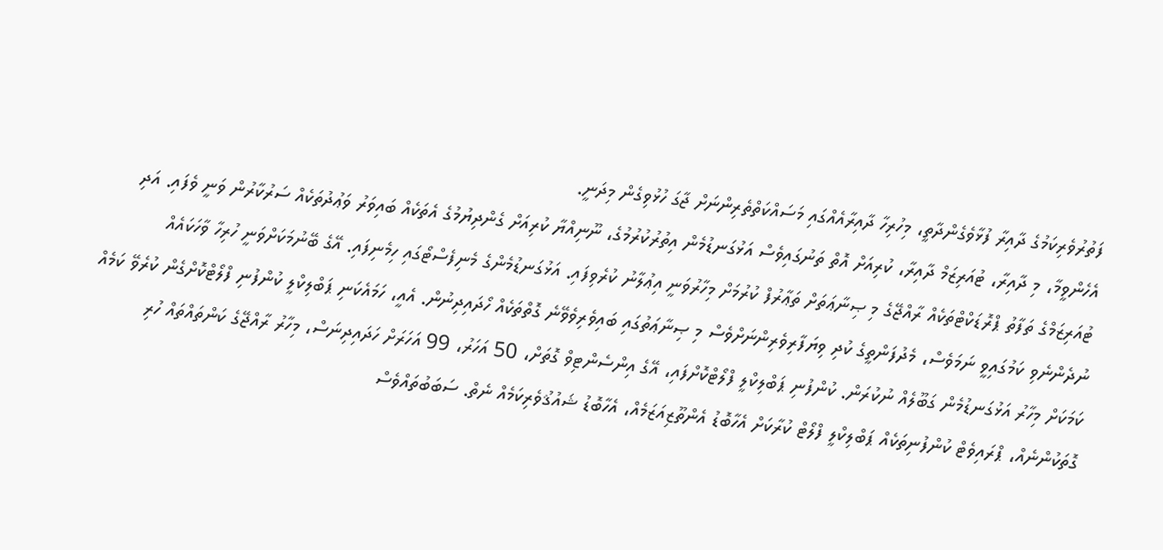ފަތުރުވެރިކަމުގެ ދާއިރާ ފުޅާވެގެންދާތީ، މިހުރިހާ ދާއިރާއެއްގައި މަސައްކަތްތެރިންނަށް ޖާގަ ހުޅުވިގެން މިދަނީ.
އެހެންވީމާ، މި ދާއިރާ، ޓުއަރިޒަމް ދާއިރާ، ކުރިއަށް އޮތް ތަނުގައިވެސް އަޅުގަނޑުމެން އިތުރުކުރުމުގެ، ނޫނިއްޔާ ކުރިއަށް ގެންދިޔުމުގެ އެތަކެއް ބައިވަރު ވަޢުދުތަކެއް ސަރުކާރުން ވަނީ ވެފައި. އަދި ޓުއަރިޒަމްގެ ތަފާތު ޕްރޮޑަކްޓްތަކެއް ރާއްޖޭގެ މި ޞިނާޢަތަށް ތަޢާރުފް ކުރުމަށް މިހާރުވަނީ އިޢުލާނު ކުރެވިފައި. އަޅުގަނޑުމެންގެ މެނިފެސްޓޯގައި ހިމެނިފައި. އޭގެ ބޭނުމަކަށްވަނީ ހުރިހާ ވާހަކައެއް ނުދެންނެވި ކަމުގައިވީ ނަމަވެސް، މެދުފަންތީގެ ކުދި ވިޔަފާރިވެރިންނަށްވެސް މި ޞިނާޢަތުގައި ބައިވެރިވެވޭނެ ގޮތްތަކެއް ހޯދައިދިނުން. އެއީ، ހަމައެކަނި ޕަބްލިކްލީ ކުންފުނި ފްލޯޓްކޮށްގެން ކުރެވޭ ކަމެއް ކަމަކަށް މިހާރު އަޅުގަނޑުމެން ގަބޫލެއް ނުކުރަން. ކުންފުނި ޕަބްލިކްލީ ފްލޯޓްކޮށްފައި، އޭގެ އިންސެންޓިވް ގޮތަށް، 50 އަހަރު، 99 އަހަރަށް ހަދައިދިނަސް، މިހާރު ރާއްޖޭގެ ކަންތައްތައް ހުރި ގޮތަކުންނެއް، ޕްރައިވެޓް ކުންފުނިތަކެއް ޕަބްލިކްލީ ފްލޯޓް ކުރާކަށް އެހާބޮޑު އެންތޫޒިއަޒަމެއް، އެހާބޮޑު ޝައުޤުވެރިކަމެއް ނެތް. ސަބަބުތައްވެސް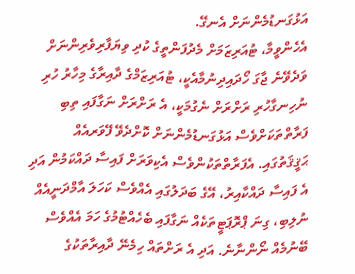އަޅުގަނޑުމެންނަށް އެނގޭ.
އެހެންވީމާ، ޓުއަރިޒަމަށް މެދުފަންތީގެ ކުދި ވިޔަފާރިވެރިންނަށް ވަދެވޭނެ ޖާގަ ހޯދައިދިނުމާއެކީ، ޓުއަރިޒަމްގެ ދާއިރާގެ މިހާރު ހުރި ނުހިނގާހުރި ރަށްރަށް ނެގުމަކީ، އެ ރަށްރަށް ނަގާފައި ތިބި ފަރާތްތަކަށްވެސް އަޅުގަނޑުމެންނަށް ކޮށްދެވޭ ފޭވަރއެއް ޙަޤީޤަތުގައި. އެފަރާތްތަކުންވެސް އެކިވަރަށް ފައިސާ ދައްކަމުން އަދި އެ ފައިސާ ދައްކާއިރު، އޭގެ ބަދަލުގައި އެއްވެސް ކަހަލަ އާމްދަނީއެއް ނުލިބި، ގިނަ ޕްރޮޕަޓީތަކެއް ނަގާފައި ބެހެއްޓުމުގެ ހަމަ އެއްވެސް ބޭނުމެއް ނޯންނާނެ. އަދި އެ ރަށްތައް ހިމެނޭ ދާއިރާތަކުގެ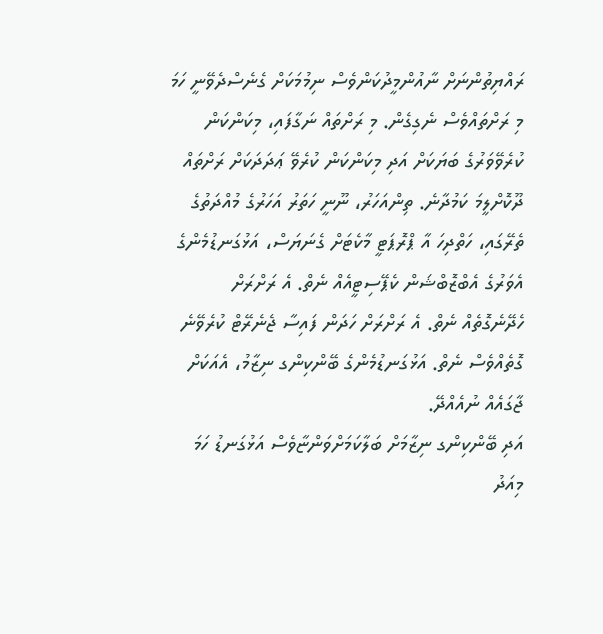ރައްޔިތުންނަށް ނާއުންމީދުކަންވެސް ނިމުމަކަށް ގެނެސްދެވޭނީ ހަމަ މި ރަށްތައްވެސް ނެގިގެން. މި ރަށްތައް ނަގާފައި، މިކަންކަން ކުރެވޭވަރުގެ ބަޔަކަށް އަދި މިކަންކަން ކުރެވޭ ޢަދަދަކަށް ރަށްތައް ދޫކޮށްލީމަ ކަމުދާނެ. ތިންއަހަރު، ނޫނީ ހަތަރު އަހަރުގެ މުއްދަތުގެ ތެރޭގައި، ހަތްދިހަ އާ ޕްރޮޕަޓީ މާކެޓަށް ގެނަޔަސް، އަޅުގަނޑުމެންގެ އެވަރުގެ އެބްޒޮބްޝަން ކެޕޭސިޓީއެއް ނެތް. އެ ރަށްރަށް ހެދޭނެގޮތެއް ނެތް. އެ ރަށްރަށް ހަދަން ފައިސާ ޖެނެރޭޓް ކުރެވޭނެ ގޮތެއްވެސް ނެތް. އަޅުގަނޑުމެންގެ ބޭންކިންގ ނިޒާމު، އެއަކަށް ޖާގައެއް ނުއެއްދޭ.
އަދި ބޭންކިންގ ނިޒާމަށް ބަލާކަމަށްވަންޏާވެސް އަޅުގަނޑު ހަމަ މިއަދު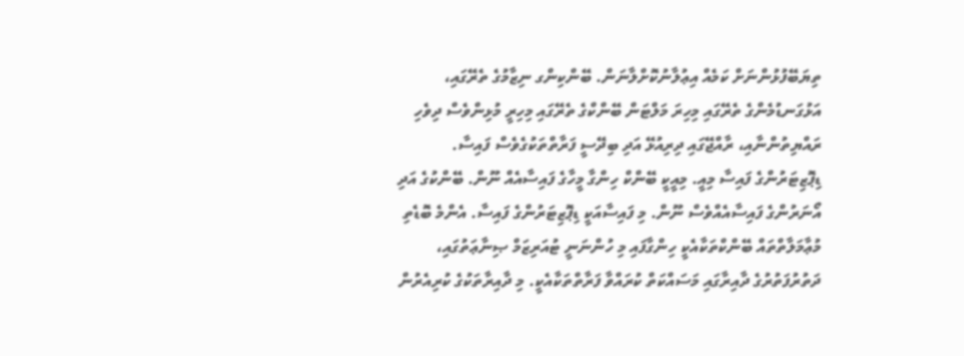ތިޔަބޭފުޅުންނަށް ކަމެއް އިޢުލާނުކޮށްލާނަން. ބޭންކިންގ ނިޒާމުގެ ތެރޭގައި، އަޅުގަނޑުމެންގެ ތެރޭގައި މިހިރަ މަލްޓަން ބޭންކްގެ ތެރޭގައި މިހިރީ މުޅިންވެސް ދިވެހި ރައްޔިތުންނާއި، ރާއްޖޭގައި ދިރިއުޅޭ އަދި ބިދޭސީ ފަރާތްތަކުގެވެސް ފައިސާ. ޑިޕޮޒިޓަރުންގެ ފައިސާ މިއީ. މިއީކީ ބޭންކް ހިންގާ މީހާގެ ފައިސާއެއް ނޫން. ބޭންކުގެ އަދި އޯނަރުންގެ ފައިސާއެއްވެސް ނޫން. މި ފައިސާއަކީ ޑިޕޮޒިޓަރުންގެ ފައިސާ. އެންމެ ބޮޑެތި މުޢާމަލާތްތައް ބޭންކްތަކާއެކީ ހިންގާފައި މި ހުންނަނީ ޓުއަރިޒަމް ޞިނާޢަތުގައި، ދަތުރުފަތުރުގެ ދާއިރާގައި މަސައްކަތް ކުރައްވާ ފަރާތްތަކާއެކީ. މި ދާއިރާތަކުގެ ކުރިއެރުން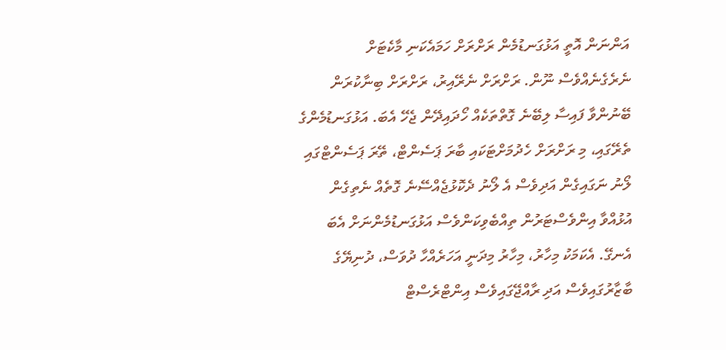އަންނަން އޮތީ އަޅުގަނޑުމެން ރަށްރަށް ހަމައެކަނި މާކެޓަށް ނެރެގެނެއްވެސް ނޫން. ރަށްރަށް ނެރޭއިރު، ރަށްރަށް ބިނާކުރަން ބޭނުންވާ ފައިސާ ލިބޭނެ ގޮތްތަކެއް ހޯދައިދޭން ޖެހޭ އެބަ. އަޅުގަނޑުމެންގެ ތެރޭގައި، މި ރަށްރަށް ހެދުމަށްޓަކައި ބާރަ ޕަސެންޓް، ތޭރަ ޕަސެންޓްގައި ލޯނު ނަގައިގެން އަދިވެސް އެ ލޯނު ދެކޮޅުޖެއްސޭނެ ގޮތެއް ނެތިގެން އުޅުއްވާ އިންވެސްޓަރުން ތިއްބެވިކަންވެސް އަޅުގަނޑުމެންނަށް އެބަ އެނގޭ. އެކަމަކު މިހާރު، މިހާރު މިދަނީ އަހަރެއްހާ ދުވަސް، ދުނިޔޭގެ ބާޒާރުގައިވެސް އަދި ރާއްޖޭގައިވެސް އިންޓްރެސްޓް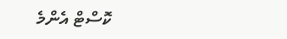ކޮސްޓް އެންމެ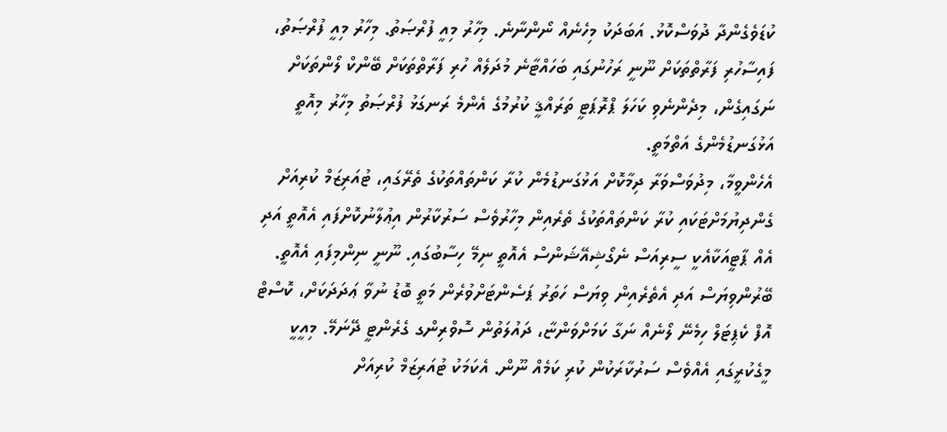ކުޑަވެގެންދާ ދުވަސްކޮޅު. އަބަދަކު މިހެނެއް ނޯންނާނެ. މިހާރު މިއީ ފުރްޞަތު. މިހާރު މިއީ ފުރްޞަތު، ފައިސާހުރި ފަރާތްތަކަށް ނޫނީ ރަހުނުގައި ބަހައްޓާނެ މުދަލެއް ހުރި ފަރާތްތަކަށް ބޭންކް ލޯންތަކަށް ނަގައިގެން، މިދެންނެވި ކަހަލަ ޕްރޮޕަޓީ ތަރައްޤީ ކުރުމުގެ އެންމެ ރަނގަޅު ފުރްޞަތު މިހާރު މިއޮތީ އަޅުގަނޑުމެންގެ އަތްމަތީ.
އެހެންވީމާ، މިދުވަސްވަރާ ދިމާކޮށް އަޅުގަނޑުމެން ކުރާ ކަންތައްތަކުގެ ތެރޭގައި، ޓުއަރިޒަމް ކުރިއަށް ގެންދިޔުމަށްޓަކައި ކުރާ ކަންތައްތަކުގެ ތެރެއިން މިހާރުވެސް ސަރުކާރުން އިޢުލާނުކޮށްފައި އެއޮތީ އަދި އެއް ޕާޓީއަކާއެކީ ސީރިއަސް ނެގޯޝިއޭޝަންސް އެއޮތީ ނިމޭ ހިސާބުގައި. ނޫނީ ނިންމިފައި އެއޮތީ. ބޭރުންވިޔަސް އަދި އެތެރެއިން ވިޔަސް ހަތަރު ޕަސެންޓަށްވުރެން މަތީ ބޮޑު ނުވާ ޢަދަދަކަށް، ކޮސްޓް އޮފް ކެޕިޓަލް ހިމެނޭ ލޯނެއް ނަގާ ކަމަށްވަންޏާ، ދައުލަތުން ސޮވްރިންގ ގެރެންޓީ ދޭނަމޭ. މިއީކީ މީގެކުރީގައި އެއްވެސް ސަރުކާރަކުން ކުރި ކަމެއް ނޫން. އެކަމަކު ޓުއަރިޒަމް ކުރިއަށް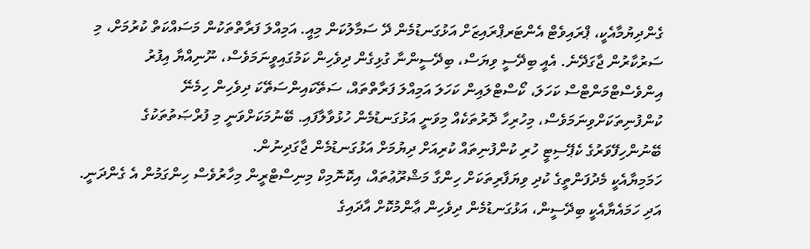ގެންދިޔުމާއެކީ، ޕްރައިވެޓް އެންޓަރޕްރައިޒަށް އަޅުގަނޑުމެން ދޭ ސަމާލުކަން މިއީ. އަމިއްލަ ފަރާތްތަކުން މަސައްކަތް ކުރުމަށް، މި ސަރުކާރުން ޖާގަދޭނެ. އެއީ ބިދޭސީ ވިޔަސް، ބިދޭސީންނާ ގުޅިގެން ދިވެހިން ކަމުގައިވީނަމަވެސް، ނޫނިއްޔާ އިފުރު އިންވެސްޓްމަންޓްސް ކަހަލަ، ކޯސްޓްލައިން ކަހަލަ އަމިއްލަ ފަރާތްތައް، ސަތޭކައިންސަތޭކަ ދިވެހިން ހިމެނޭ ކުންފުނިތަކަށްވިނަމަވެސް، މިހުރިހާ ދޮރުތަކެއް މިވަނީ އަޅުގަނޑުމެން ހުޅުވާލާފައި. ބޭނުމަކަށްވަނީ މި ފުރްޞަތުތަކުގެ ބޭނުންހިފޭވަރުގެ ކެޕޭސިޓީ ހުރި ކުންފުނިތައް ކުރިއަށް ދިޔުމަށް އަޅުގަނޑުމެން ޖާގަދިނުން.
ހަމަމިޔާއެކީ މެދުފަންތީގެ ކުދި ވިޔަފާރިތަކަށް ހިންގާ މަޝްރޫޢުތައް، އިކޮނޮމިކް މިނިސްޓްރީން މިހާރުވެސް ހިންގަމުން އެ ގެންދަނީ. އަދި ހަމައެޔާއެކީ ބިދޭސީން، އަޅުގަނޑުމެން ދިވެހިން ޢާންމުކޮށް އާދައިގެ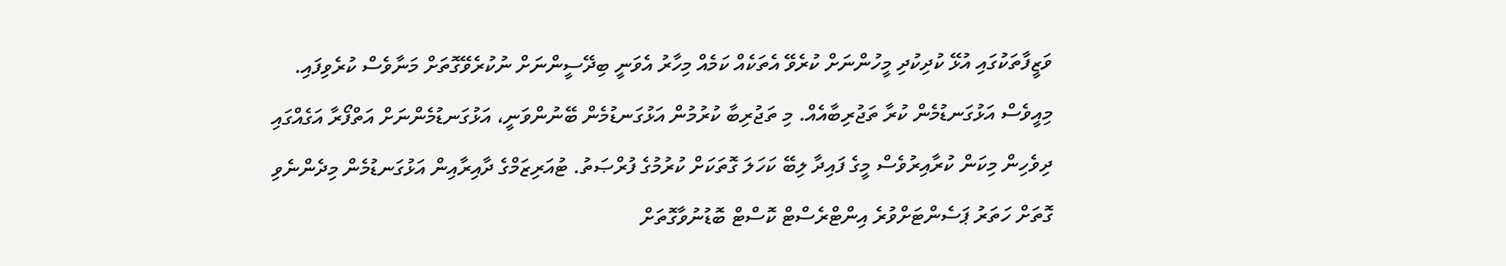ވަޒީފާތަކުގައި އުޅޭ ކުދިކުދި މީހުންނަށް ކުރެވޭ އެތަކެއް ކަމެއް މިހާރު އެވަނީ ބިދޭސީންނަށް ނުކުރެވޭގޮތަށް މަނާވެސް ކުރެވިފައި. މިއީވެސް އަޅުގަނޑުމެން ކުރާ ތަޖުރިބާއެއް. މި ތަޖުރިބާ ކުރުމުން އަޅުގަނޑުމެން ބޭނުންވަނީ، އަޅުގަނޑުމެންނަށް އަތްފޯރާ އަގެއްގައި ދިވެހިން މިކަން ކުރާއިރުވެސް މީގެ ފައިދާ ލިބޭ ކަހަލަ ގޮތަކަށް ކުރުމުގެ ފުރްޞަތު. ޓުއަރިޒަމްގެ ދާއިރާއިން އަޅުގަނޑުމެން މިދެންނެވި ގޮތަށް ހަތަރު ޕަސެންޓަށްވުރެ އިންޓްރެސްޓް ކޮސްޓް ބޮޑުނުވާގޮތަށް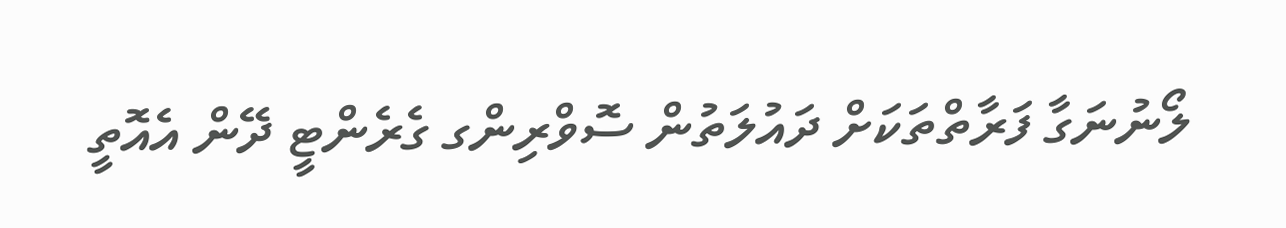ލޯނުނަގާ ފަރާތްތަކަށް ދައުލަތުން ސޮވްރިންގ ގެރެންޓީ ދޭން އެއޮތީ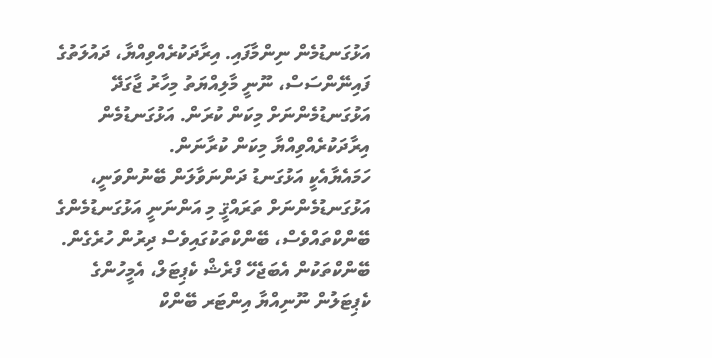އަޅުގަނޑުމެން ނިންމާފައި. އިރާދަކުރެއްވިއްޔާ، ދައުލަތުގެ ފައިނޭންސަސް، ނޫނީ މާލިއްޔަތު މިހާރު ޖާގަދޭ އަޅުގަނޑުމެންނަށް މިކަން ކުރަން. އަޅުގަނޑުމެން އިރާދަކުރެއްވިއްޔާ މިކަން ކުރާނަން.
ހަމައެޔާއެކީ އަޅުގަނޑު ދަންނަވާލަން ބޭނުންވަނީ، އަޅުގަނޑުމެންނަށް ތަރައްޤީ މި އަންނަނީ އަޅުގަނޑުމެންގެ ބޭންކްތައްވެސް، ބޭންކްތަކުގައިވެސް ދިރުން ހުރެގެން. ބޭންކްތަކުން އެބަޖެހޭ ފްރެޝް ކެޕިޓަލް، އެމީހުންގެ ކެޕިޓަލުން ނޫނިއްޔާ އިންޓަރ ބޭންކް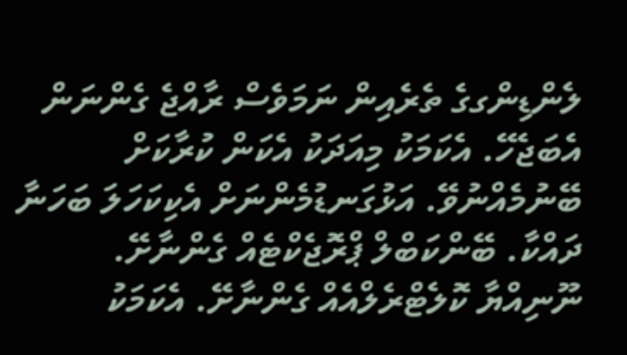ލެންޑިންގގެ ތެރެއިން ނަމަވެސް ރާއްޖެ ގެންނަން އެބަޖެހޭ. އެކަމަކު މިއަދަކު އެކަން ކުރާކަށް ބޭނުމެއްނުވޭ. އަޅުގަނޑުމެންނަށް އެކިކަހަލަ ބަހަނާ ދައްކާ. ބޭންކަބްލް ޕްރޮޖެކްޓެއް ގެންނާށޭ. ނޫނިއްޔާ ކޮލެޓްރެލްއެއް ގެންނާށޭ. އެކަމަކު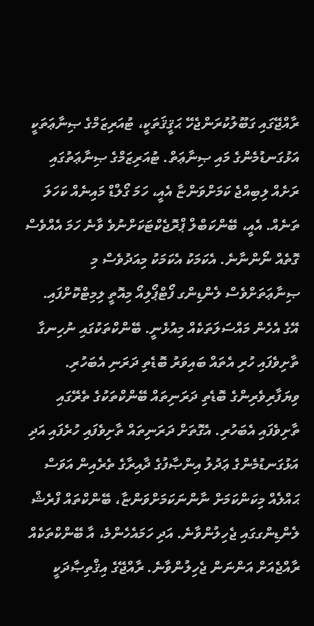ރާއްޖޭގައި ގަބޫލުކުރަންޖެހޭ ޙަޤީޤަތަކީ، ޓުއަރިޒަމްގެ ޞިނާޢަތަކީ އަޅުގަނޑުމެންގެ މައި ޞިނާޢަތް. ޓުއަރިޒަމްގެ ޞިނާޢަތުގައި ރަށެއް ލިބިއްޖެ ކަމަށްވަންޏާ އެއީ، ހަމަ ގޯލްޑް މައިނެއް ކަހަލަ ތަނެއް. އެއީ، ބޭންކަބްލް ޕްރޮޖެކްޓަކަށްނުވެ ވާނެ ހަމަ އެއްވެސް ގޮތެއް ނޯންނާނެ. އެކަމަކު އެކަމަކު މިއަދުވެސް މި ޞިނާޢަތަށްވެސް ލެންޑިންގ ފޯޓްޕޯލިއޯ މިއޮތީ ލިމިޓްކޮށްފައި. އޭގެ އެހެން މައްސަލަތަކެއް މިއުޅެނީ. ބޭންކްތަކުގައި ނުހިނގާ ތާށިވެފައި ހުރި އެތައް ބައިވަރު ބޮޑެތި ދަރަނި އެބަހުރި. ވިޔަފާރިވެރިންގެ ބޮޑެތި ދަރަނިތައް ބޭންކްތަކުގެ ތެރޭގައި ތާށިވެފައި އެބަހުރި. އެގޮތަށް ދަރަނިތައް ތާށިވެފައި ހުރެފައި އަދި އަޅުގަނޑުމެންގެ ޢަދުލު އިންޞާފުގެ ދާއިރާގެ ތެރެއިން އަވަސް ޙައްލެއް މިކަންކަމަށް ނާންނަކަމަށްވަންޏާ، ބޭންކްތައް ފްރެޝް ލެންޑިންގގައި ޖެހިލުންވާނެ. އަދި ހަމައެހެންމެ، އާ ބޭންކްތަކެއް ރާއްޖެއަށް އަންނަން ޖެހިލުންވާނެ. ރާއްޖޭގެ އިޤްތިޞާދަކީ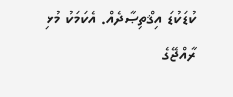ކުޑަކުޑަ އިޤްތިޞާދެއް. އެކަމަކު މުޅި ރާއްޖޭގެ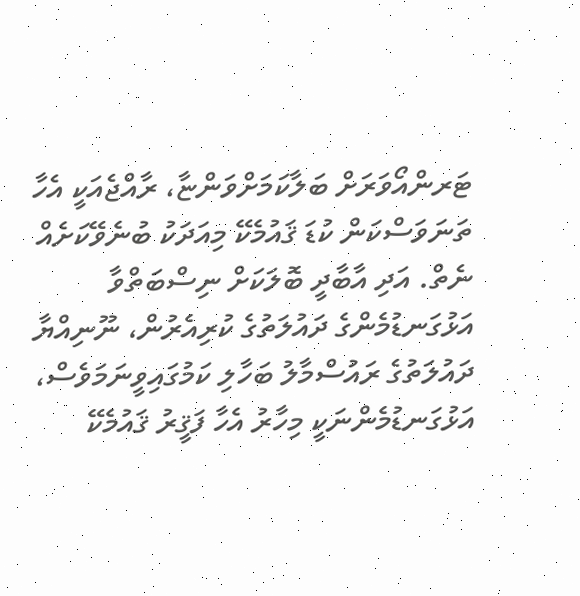ޓަރންއޯވަރަށް ބަލާކަމަށްވަންޏާ، ރާއްޖެއަކީ އެހާ ތަނަވަސްކަން ކުޑަ ޤައުމެކޭ މިއަދަކު ބުނެވޭކަށެއް ނެތް. އަދި އާބާދީ ބޮލަކަށް ނިސްބަތްވާ އަޅުގަނޑުމެންގެ ދައުލަތުގެ ކުރިއެރުން، ނޫނިއްޔާ ދައުލަތުގެ ރައުސްމާލު ބަހާލި ކަމުގައިވީނަމަވެސް، އަޅުގަނޑުމެންނަކީ މިހާރު އެހާ ފަޤީރު ޤައުމެކޭ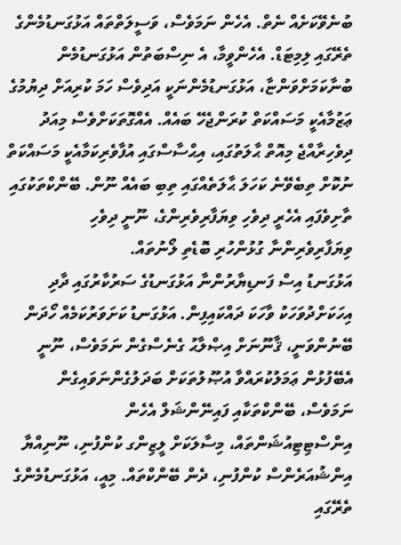ބުނެވޭކަށެއް ނެތް. އެހެން ނަމަވެސް، ވަސީލަތްތައް އަޅުގަނޑުމެންގެ ތެރޭގައި ލިމިޓަޑް. އެހެންވީމާ، އެ ނިސްބަތުން އަޅުގަނޑުމެން ބުނާކަމަށްވަންޏާ، އަޅުގަނޑުމެންނަކީ އަދިވެސް ހަމަ ކުރިއަށް ދިޔުމުގެ ޢަޒުމާއެކީ މަސައްކަތް ކުރަންޖެހޭ ބައެއް. އެއްގޮތަކަށްވެސް މިއަދު ދިވެހިރާއްޖެ މިއޮތް ޙާލަތުގައި، އިޙްސާސްގައި އުފާވެރިކަމާއެކީ މަސައްކަތް ނުކޮށް ތިބެވޭނެ ކަހަލަ ޙާލަތެއްގައި ތިބި ބައެއް ނޫން. ބޭންކްތަކުގައި ތާށިވެފައި އެހެރީ ދިވެހި ވިޔަފާރިވެރިންގެ، ނޫނީ ދިވެހި ވިޔަފާރިވެރިންނާ ގުޅުންހުރި ބޮޑެތި ލޯނުތައް.
އަޅުގަނޑު އިސް ފަނޑިޔާރުންނާ އަޅުގަނޑުގެ ސަރުކާރުގައި ދާދި އިހަކަށްދުވަހަކު ވާހަކަ ދައްކައިފިން. އަޅުގަނޑު ކަށަވަރުކަމެއް ހޯދަން ބޭނުންވަނީ، ޤާނޫނަށް އިޞްލާޙު ގެނެސްގެން ނަމަވެސް، ނޫނީ އެބޭފުޅުން ޢަމަލުކުރައްވާ އުޞޫލުތަކަށް ބަދަލުގެންނަވައިގެން ނަމަވެސް، ބޭންކްތަކާއި ފައިނޭންޝަލް އެހެން އިންސްޓިޓިއުޝަންތައް، މިސާލަކަށް ލީޒިންގ ކުންފުނި، ނޫނިއްޔާ އިންޝުއަރެންސް ކުންފުނި، ދެން ބޭންކްތައް. މިއީ، އަޅުގަނޑުމެންގެ ތެރޭގައި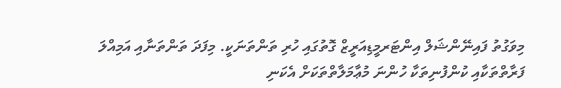މިވަގުތު ފައިނޭންޝަލް އިންޓަރމީޑިއަރީޒް ގޮތުގައި ހުރި ތަންތަނަކީ. މިފަދަ ތަންތަނާއި އަމިއްލަ ފަރާތްތަކާއި ކުންފުނިތަކާ ހުންނަ މުޢާމަލާތްތަކަށް އެކަނި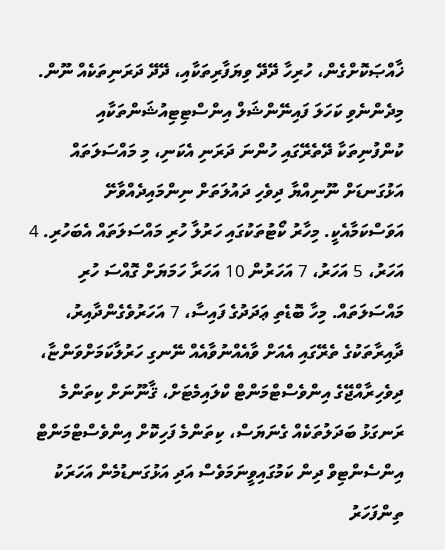ޚާއްޞަކޮށްގެން، ހުރިހާ ދޭދޭ ވިޔަފާރިތަކާއި، ދޭދޭ ދަރަނިތަކެއް ނޫން. މިދެންނެވި ކަހަލަ ފައިނޭންޝަލް އިންސްޓިޓިއުޝަންތަކާއި ކުންފުނިތަކާ ދޭތެރޭގައި ހުންނަ ދަރަނި އެކަނި، މި މައްސަލަތައް އަޅުގަނޑަށް ނޫނިއްޔާ ދިވެހި ދައުލަތަށް ނިންމައިދެއްވާށޭ އަވަސްކަމާއެކީ. މިހާރު ކޯޓުތަކުގައި ހަރުލާ ހުރި މައްސަލަތައް އެބަހުރި. 4 އަހަރު، 5 އަހަރު، 7 އަހަރުން 10 އަހަރާ ހަމަޔަށް ގޮއްސަ ހުރި މައްސަލަތައް. މިހާ ބޮޑެތި ޢަދަދުގެ ފައިސާ، 7 އަހަރުވެގެންދާއިރު، ދާއިރާތަކުގެ ތެރޭގައި އެއަށް ވާއެއްނުވާއެއް ނޭނގި ހަރުލާކަމަށްވަންޏާ، ދިވެހިރާއްޖޭގެ އިންވެސްޓްމަންޓް ކްލައިމެޓަށް، ޤާނޫނަށް ކިތަންމެ ރަނގަޅު ބަދަލުތަކެއް ގެނަޔަސް، ކިތަންމެ ފަހިކޮށް އިންވެސްޓްމަންޓް އިންސެންޓިވް ދިން ކަމުގައިވީނަމަވެސް އަދި އަޅުގަނޑުމެން އަހަރަކު ތިންފަހަރު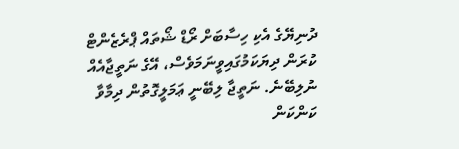ދުނިޔޭގެ އެކި ހިސާބަށް ރޯޑް ޝޯތައް ޕްރެޒެންޓް ކުރަން ދިޔަކަމުގައިވީނަމަވެސް، އޭގެ ނަތީޖާއެއް ނުލިބޭނެ. ނަތީޖާ ލިބޭނީ ޢަމަލީގޮތުން ދިމާވާ ކަންކަން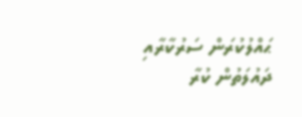ޙައްލުކުރަން ސަރުކާރާއި ދައުލަތުން ކުރާ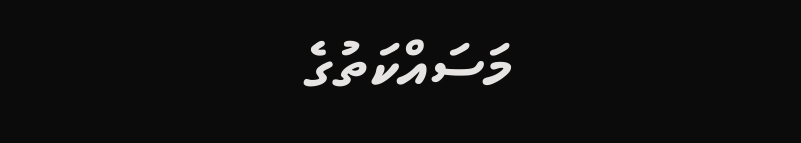މަސައްކަތުގެ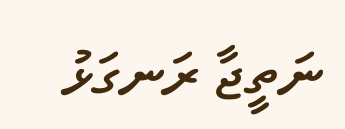ނަތީޖާ ރަނގަޅު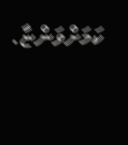ކަމަށްވަންޏާ.